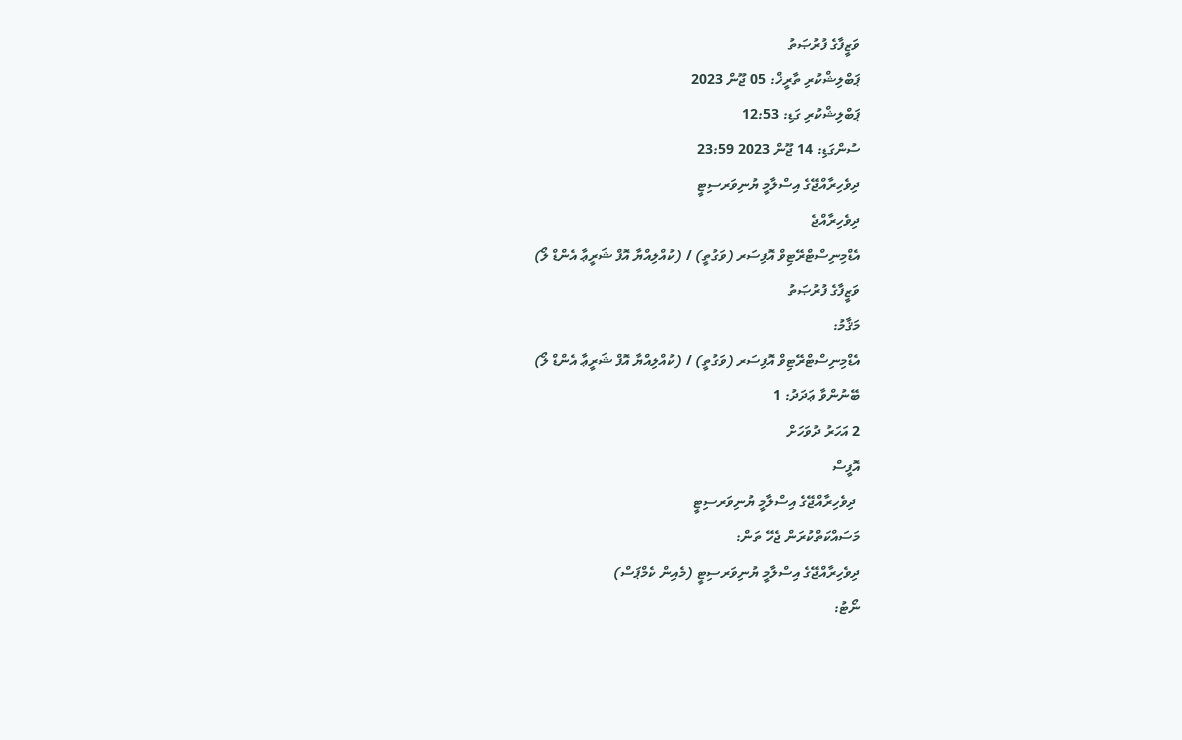ވަޒީފާގެ ފުރުޞަތު
ޕަބްލިޝްކުރި ތާރީޚް: 05 ޖޫން 2023
ޕަބްލިޝްކުރި ގަޑި: 12:53
ސުންގަޑި: 14 ޖޫން 2023 23:59
ދިވެހިރާއްޖޭގެ އިސްލާމީ ޔުނިވަރސިޓީ
ދިވެހިރާއްޖެ
އެޑްމިނިސްޓްރޭޓިވް އޮފިސަރ (ވަގުތީ) / (ކުއްލިއްޔާ އޮފް ޝަރީޢާ އެންޑް ލޯ)
ވަޒީފާގެ ފުރުޞަތު
މަޤާމު:
އެޑްމިނިސްޓްރޭޓިވް އޮފިސަރ (ވަގުތީ) / (ކުއްލިއްޔާ އޮފް ޝަރީޢާ އެންޑް ލޯ)
ބޭނުންވާ ޢަދަދު: 1
2 އަހަރު ދުވަހަށް
އޮފީސް
 ދިވެހިރާއްޖޭގެ އިސްލާމީ ޔުނިވަރސިޓީ
މަސައްކަތްކުރަން ޖެހޭ ތަން:
ދިވެހިރާއްޖޭގެ އިސްލާމީ ޔުނިވަރސިޓީ (މެއިން ކެމްޕަސް)
ނޯޓު: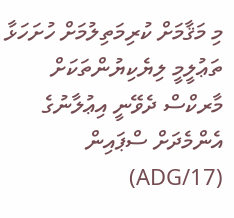މި މަޤާމަށް ކުރިމަތިލުމަށް ހުށަހަޅާ ތަޢުލީމީ ލިޔެކިޔުންތަކަށް މާރކްސް ދެވޭނީ އިޢުލާނުގެ އެންމެދަށް ސްޕައިން (ADG/17)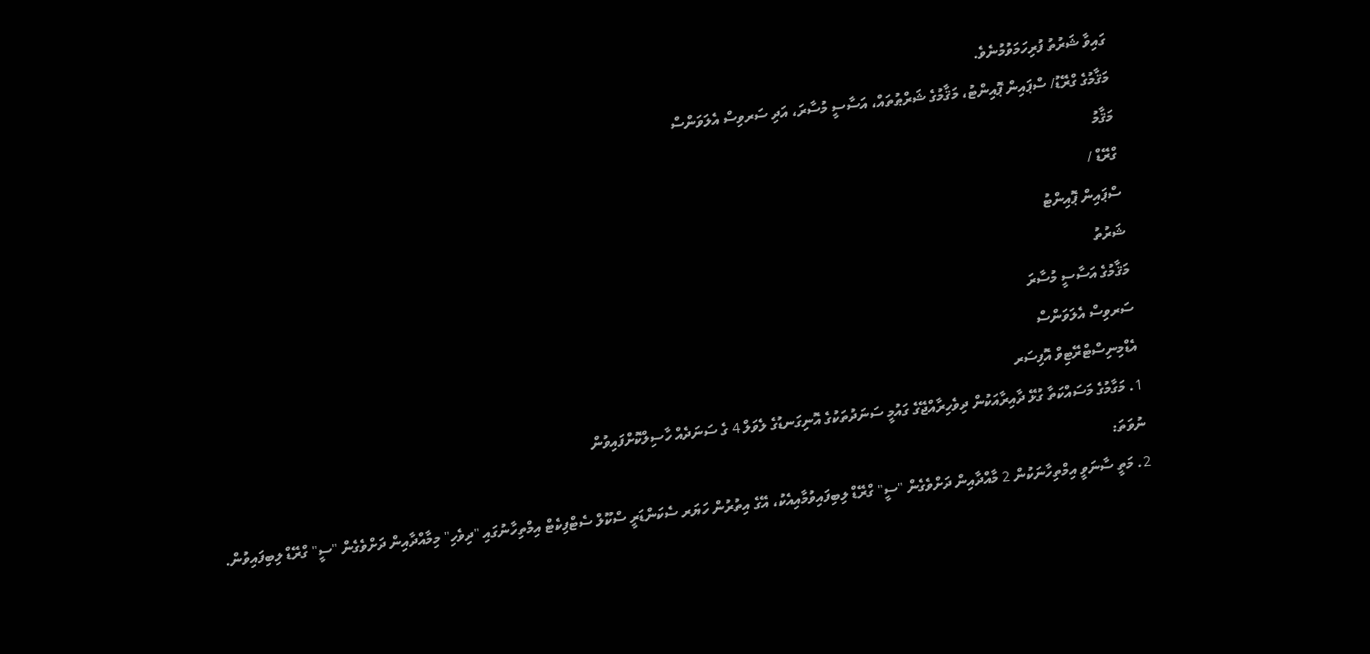ގައިވާ ޝަރުތު ފުރިހަމަވުމުނެވެ.
މަޤާމުގެ ގްރޭޑު/ ސްޕައިން ޕޮއިންޓު، މަޤާމުގެ ޝަރްޠުތައް، އަސާސީ މުސާރަ، އަދި ސަރވިސް އެލަވަންސް
މަޤާމު
ގްރޭޑް /
ސްޕައިން ޕޮއިންޓު
ޝަރުތު
މަޤާމުގެ އަސާސީ މުސާރަ
ސަރވިސް އެލަވަންސް
އެޑްމިނިސްޓްރޭޓިވް އޮފިސަރ
1. މަގާމުގެ މަސައްކަތާ ގުޅޭ ދާއިރާއަކުން ދިވެހިރާއްޖޭގެ ގައުމީ ސަނަދުތަކުގެ އޮނިގަނޑުގެ ލެވަލް 4 ގެ ސަނަދެއް ހާސިލްކޮށްފައިވުން
ނުވަތަ:
2. މަތީ ސާނަވީ އިމްތިހާނަކުން 2 މާއްދާއިން ދަށްވެގެން "ސީ" ގްރޭޑް ލިބިފައިވުމާއިއެކު، އޭގެ އިތުރުން ހަޔަރ ސެކަންޑަރީ ސްކޫލް ސެޓްފިކެޓް އިމްތިހާނުގައި "ދިވެހި" މިމާއްދާއިން ދަށްވެގެން "ސީ" ގްރޭޑް ލިބިފައިވުން.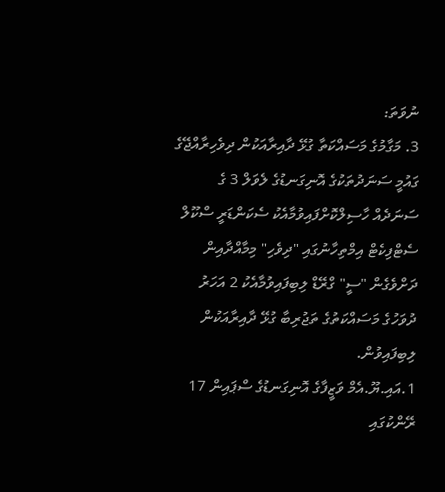ނުވަތަ:
3. މަގާމުގެ މަސައްކަތާ ގުޅޭ ދާއިރާއަކުން ދިވެހިރާއްޖޭގެ ގައުމީ ސަނަދުތަކުގެ އޮނިގަނޑުގެ ލެވަލް 3 ގެ ސަނަދެއް ހާސިލްކޮށްފައިވުމާއެކު ސެކަންޑަރީ ސްކޫލް ސެޓްފިކެޓް އިމްތިހާނުގައި "ދިވެހި" މިމާއްދާއިން ދަށްވެގެން "ސީ" ގްރޭޑް ލިބިފައިވުމާއެކު 2 އަހަރު ދުވަހުގެ މަސައްކަތުގެ ތަޖުރިބާ ގުޅޭ ދާއިރާއަކުން ލިބިފައިވުން.
1.އައި.ޔޫ.އެމް ވަޒީފާގެ އޮނިގަނޑުގެ ސްޕައިން 17 ރޭންކުގައި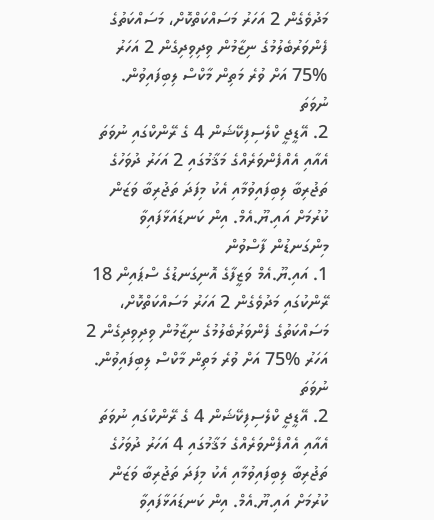މަދުވެގެން 2 އަހަރު މަސައްކަތްކޮށް، މަސައްކަތުގެ ފެންވަރުބެލުމުގެ ނިޒާމުން ވިދިވިދިގެން 2 އަހަރު %75 އަށް ވުރެ މަތިން މާކްސް ލިބިފައިވުން.
ނުވަތަ
2. އޭޑީޖީ ކްލެސިފިކޭޝަން 4 ގެ ރޭންކްގައި ނުވަތަ އެއާއި އެއްފެންވަރެއްގެ މަޤާމުގައި 2 އަހަރު ދުވަހުގެ ތަޖުރިބާ ލިބިފައިވުމާއި އެކު މިފަދަ ތަޖުރިބާ ވަޒަން ކުރުމަށް އައި.ޔޫ.އެމް. އިން ކަނޑައަޅާފައިވާ މިންގަނޑުން ފާސްވުން
1. އައި.ޔޫ.އެމް ވަޒީފާގެ އޮނިގަނޑުގެ ސްޕައިން 18 ރޭންކުގައި މަދުވެގެން 2 އަހަރު މަސައްކަތްކޮށް، މަސައްކަތުގެ ފެންވަރުބެލުމުގެ ނިޒާމުން ވިދިވިދިގެން 2 އަހަރު %75 އަށް ވުރެ މަތިން މާކްސް ލިބިފައިވުން.
ނުވަތަ
2. އޭޑީޖީ ކްލެސިފިކޭޝަން 4 ގެ ރޭންކްގައި ނުވަތަ އެއާއި އެއްފެންވަރެއްގެ މަޤާމުގައި 4 އަހަރު ދުވަހުގެ ތަޖުރިބާ ލިބިފައިވުމާއި އެކު މިފަދަ ތަޖުރިބާ ވަޒަން ކުރުމަށް އައި.ޔޫ.އެމް. އިން ކަނޑައަޅާފައިވާ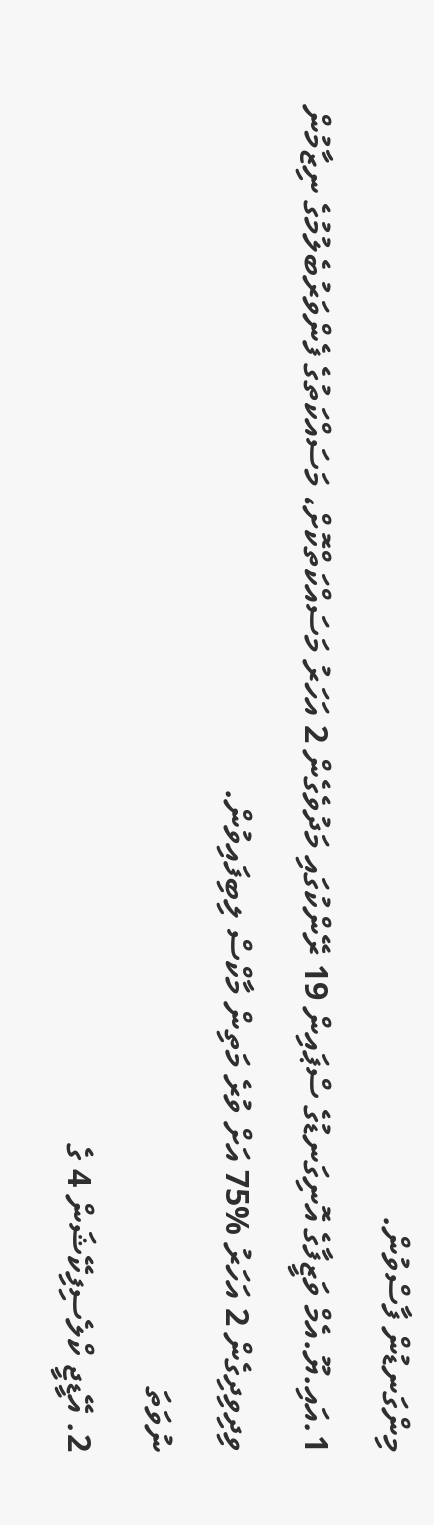މިންގަނޑުން ފާސްވުން.
1.އައި.ޔޫ.އެމް ވަޒީފާގެ އޮނިގަނޑުގެ ސްޕައިން 19 ރޭންކުގައި މަދުވެގެން 2 އަހަރު މަސައްކަތްކޮށް، މަސައްކަތުގެ ފެންވަރުބެލުމުގެ ނިޒާމުން ވިދިވިދިގެން 2 އަހަރު %75 އަށް ވުރެ މަތިން މާކްސް ލިބިފައިވުން.
ނުވަތަ
2. އޭޑީޖީ ކްލެސިފިކޭޝަން 4 ގެ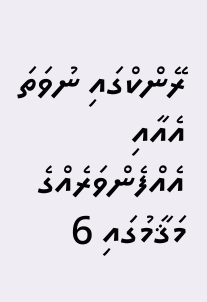ރޭންކްގައި ނުވަތަ އެއާއި އެއްފެންވަރެއްގެ މަޤާމުގައި 6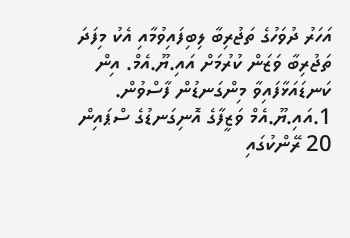އަހަރު ދުވަހުގެ ތަޖުރިބާ ލިބިފައިވުމާއި އެކު މިފަދަ ތަޖުރިބާ ވަޒަން ކުރުމަށް އައި.ޔޫ.އެމް. އިން ކަނޑައަޅާފައިވާ މިންގަނޑުން ފާސްވުން.
1.އައި.ޔޫ.އެމް ވަޒީފާގެ އޮނިގަނޑުގެ ސްޕައިން 20 ރޭންކުގައި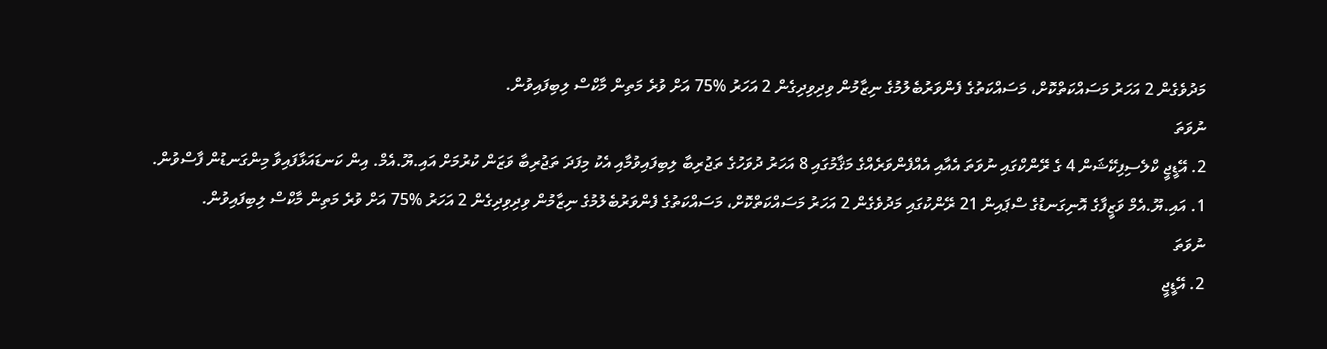މަދުވެގެން 2 އަހަރު މަސައްކަތްކޮށް، މަސައްކަތުގެ ފެންވަރުބެލުމުގެ ނިޒާމުން ވިދިވިދިގެން 2 އަހަރު %75 އަށް ވުރެ މަތިން މާކްސް ލިބިފައިވުން.
ނުވަތަ
2. އޭޑީޖީ ކްލެސިފިކޭޝަން 4 ގެ ރޭންކްގައި ނުވަތަ އެއާއި އެއްފެންވަރެއްގެ މަޤާމުގައި 8 އަހަރު ދުވަހުގެ ތަޖުރިބާ ލިބިފައިވުމާއި އެކު މިފަދަ ތަޖުރިބާ ވަޒަން ކުރުމަށް އައި.ޔޫ.އެމް. އިން ކަނޑައަޅާފައިވާ މިންގަނޑުން ފާސްވުން.
1. އައި.ޔޫ.އެމް ވަޒީފާގެ އޮނިގަނޑުގެ ސްޕައިން 21 ރޭންކުގައި މަދުވެގެން 2 އަހަރު މަސައްކަތްކޮށް، މަސައްކަތުގެ ފެންވަރުބެލުމުގެ ނިޒާމުން ވިދިވިދިގެން 2 އަހަރު %75 އަށް ވުރެ މަތިން މާކްސް ލިބިފައިވުން.
ނުވަތަ
2. އޭޑީޖީ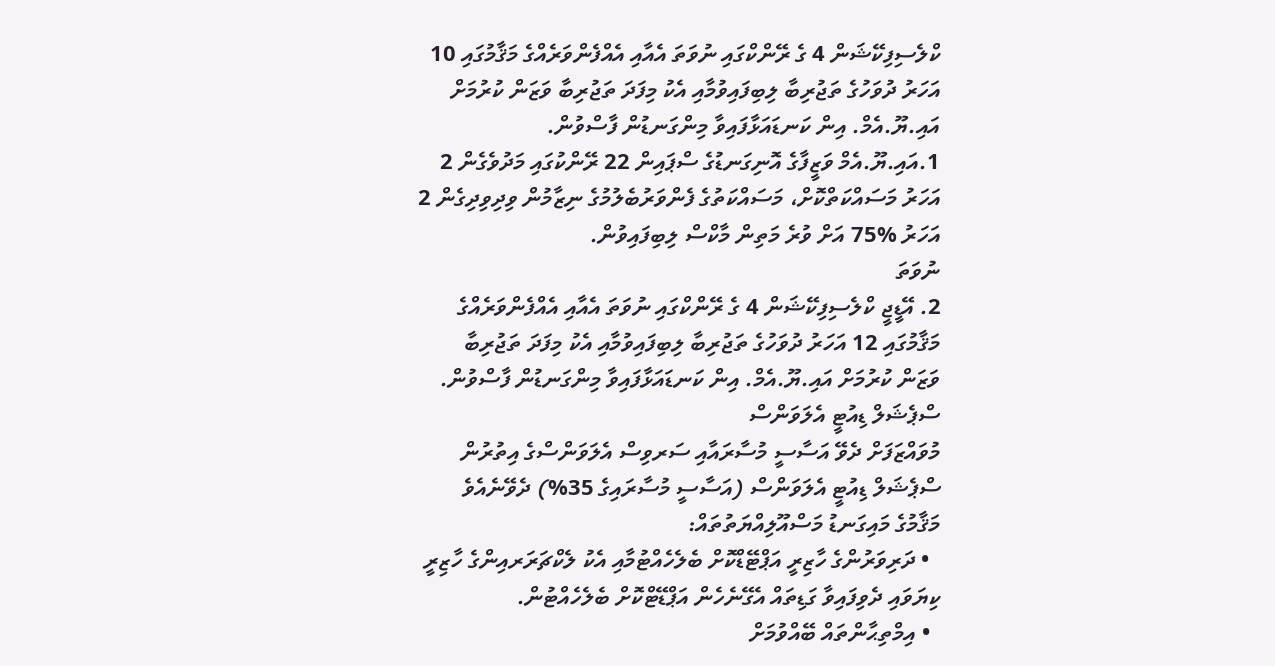ކްލެސިފިކޭޝަން 4 ގެ ރޭންކްގައި ނުވަތަ އެއާއި އެއްފެންވަރެއްގެ މަޤާމުގައި 10 އަހަރު ދުވަހުގެ ތަޖުރިބާ ލިބިފައިވުމާއި އެކު މިފަދަ ތަޖުރިބާ ވަޒަން ކުރުމަށް އައި.ޔޫ.އެމް. އިން ކަނޑައަޅާފައިވާ މިންގަނޑުން ފާސްވުން.
1.އައި.ޔޫ.އެމް ވަޒީފާގެ އޮނިގަނޑުގެ ސްޕައިން 22 ރޭންކުގައި މަދުވެގެން 2 އަހަރު މަސައްކަތްކޮށް، މަސައްކަތުގެ ފެންވަރުބެލުމުގެ ނިޒާމުން ވިދިވިދިގެން 2 އަހަރު %75 އަށް ވުރެ މަތިން މާކްސް ލިބިފައިވުން.
ނުވަތަ
2. އޭޑީޖީ ކްލެސިފިކޭޝަން 4 ގެ ރޭންކްގައި ނުވަތަ އެއާއި އެއްފެންވަރެއްގެ މަޤާމުގައި 12 އަހަރު ދުވަހުގެ ތަޖުރިބާ ލިބިފައިވުމާއި އެކު މިފަދަ ތަޖުރިބާ ވަޒަން ކުރުމަށް އައި.ޔޫ.އެމް. އިން ކަނޑައަޅާފައިވާ މިންގަނޑުން ފާސްވުން.
ސްޕެޝަލް ޑިއުޓީ އެލަވަންސް
މުވައްޒަފަށް ދެވޭ އަސާސީ މުސާރައާއި ސަރވިސް އެލަވަންސްގެ އިތުރުން ސްޕެޝަލް ޑިއުޓީ އެލަވަންސް (އަސާސީ މުސާރައިގެ 35%) ދެވޭނެއެވެ
މަޤާމުގެ މައިގަނޑު މަސްއޫލިއްޔަތުތައް:
  • ދަރިވަރުންގެ ހާޒިރީ އަޕްޓޭޑްކޮށް ބެލެހެއްޓުމާއި އެކު ލެކްޗަރަރއިންގެ ހާޒިރީ ކިޔަވައި ދެވިފައިވާ ގަޑިތައް އެގޭނެހެން އަޕްޑޭޓްކޮށް ބެލެހެއްޓުން.
  • އިމްތިޙާންތައް ބޭއްވުމަށް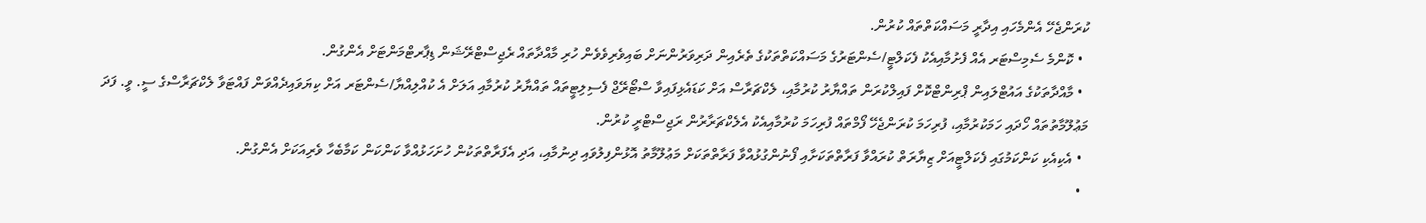ކުރަންޖެހޭ އެންމެހައި އިދާރީ މަސައްކަތްތައް ކުރުން.
  • ކޮންމެ ސެމިސްޓަރ އެއް ފެށުމާއިއެކު ފެކަލްޓީ/ސެންޓަރުގެ މަސައްކަތްތަކުގެ ތެރެއިން ދަރިވަރުންނަށް ބައިވެރިވެވެން ހުރި މާއްދާތައް ރެޖިސްޓްރޭޝަން ޑިޕާރޓްމަންޓަށް އެންގުން.
  • މާއްދާތަކުގެ އައުޓްލައިން ޕްރިންޓްކޮށް ފައިލްކުރަން ތައްޔާރު ކުރުމާއި، ލެކްޗަރާސް އަށް ކަޑައެޅިފައިވާ ސްޓޯރޭޖް ފެސިލިޓީތައް ތައްޔާރު ކުރުމާއި އަލަށް އެ ކުއްލިއްޔާ/ސެންޓަރ އަށް ކިޔަވައިދެއްވަން ފައްޓަވާ ލެކްޗަރާސްގެ ސީ. ވީ. ފަދަ މަޢުލޫމާތުތައް ހޯދައި ހަމަކުރުމާއި، ފުރިހަމަ ކުރަންޖެހޭ ފޯމްތައް ފުރިހަމަ ކުރުމާއިއެކު އެލެކްޗަރާރުން ރަޖިސްޓްރީ ކުރުން.
  • އެކިއެކި ކަންކަމުގައި ފެކަލްޓީއަށް ޒިޔާރަތް ކުރައްވާ ފަރާތްތަކަށާއި ފޯނުންގުޅުއްވާ ފަރާތްތަކަށް މަޢުލޫމާތު އޮޅުންފިލުވައި ދިނުމާއި، އަދި އެފަރާތްތަކުން ހުށަހަޅުއްވާ ކަންކަން ކަމާބެހާ ވެރިއަކަށް އެންގުން.
  •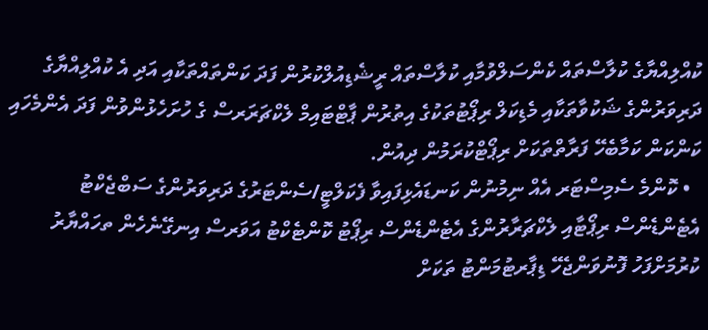ކުއްލިއްޔާގެ ކުލާސްތައް ކެންސަލްވުމާއި ކުލާސްތައް ރީޝެޑިއުލްކުރުން ފަދަ ކަންތައްތަކާއި އަދި އެ ކުއްލިއްޔާގެ ދަރިވަރުންގެ ޝަކުވާތަކާއި މެޑިކަލް ރިޕޯޓުތަކުގެ އިތުރުން ޕާޓްޓައިމް ލެކްޗަރަރސް ގެ ހުށަހެޅުންވުން ފަދަ އެންމެހައި ކަންކަން ކަމާބެހޭ ފަރާތްތަކަށް ރިޕޯޓްކުރަމުން ދިއުން.
  • ކޮންމެ ސެމިސްޓަރ އެއް ނިމުނުން ކަނޑައެޅިފައިވާ ފެކަލްޓީ/ސެންޓަރުގެ ދަރިވަރުންގެ ސަބްޖެކްޓު އެޓެންޑެންސް ރިޕޯޓާއި ލެކްޗަރާރުންގެ އެޓެންޑެންސް ރިޕޯޓު ކޮންޓެކްޓު އަވަރސް އިނގޭނެހެން ތހައްޔާރު ކުރުމަށްފަހު ފޮނުވަންޖެހޭ ޑިޕާރޓުމަންޓު ތަކަށް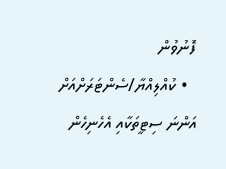ފޮނުވުން
  • ކުއްލިއްޔާ/ސެންޓަރަށްއަށް އަންނަ ސިޓީތަކާއި އެހެނިހެން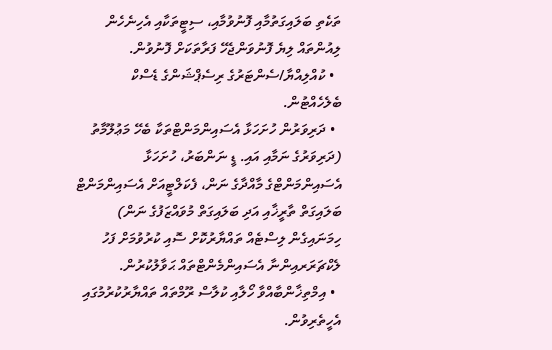ތަކެތި ބަލައިގަތުމާއި ފޮނުވުމާއި، ސިޓީތަކާއި އެހިނެހެން ލިއުންތައް ލިޔެ ފޮނުވަންޖެހޭ ފަރާތަކަށް ފޮނުވުން.
  • ކުއްލިއްޔާ/ސެންޓަރުގެ ރިސެޕްޝަންގެ ޑެސްކް ބެލެހެއްޓުން.
  • ދަރިވަރުން ހުށަހަޅާ އެސައިންމަންޓްތަކާ ބެހޭ މަޢުލޫމާތު (ދަރިވަރުގެ ނަމާއި އައި. ޑީ ނަންބަރު، ހުށަހަޅާ އެސައިންމަންޓްގެ މާއްދާގެ ނަން، ފެކަލްޓީއަށް އެސައިންމަންޓް ބަލައިގަތް ތާރީޚާއި އަދި ބަލައިގަތް މުވައްޒަފުގެ ނަން) ހިމަނައިގެން ލިސްޓެއް ތައްޔާރުކޮށް ސޮއި ކުރުވުމަށް ފަހު ލެކްޗަރަރއިންނާ އެސައިންމެންޓްތައް ޙަވާލުކުރުން.
  • އިމްތިޚާންބާއްވާ ހޯލާއި ކުލާސް ރޫމްތައް ތައްޔާރުކުރުމުގައި އެހީތެރިވުން.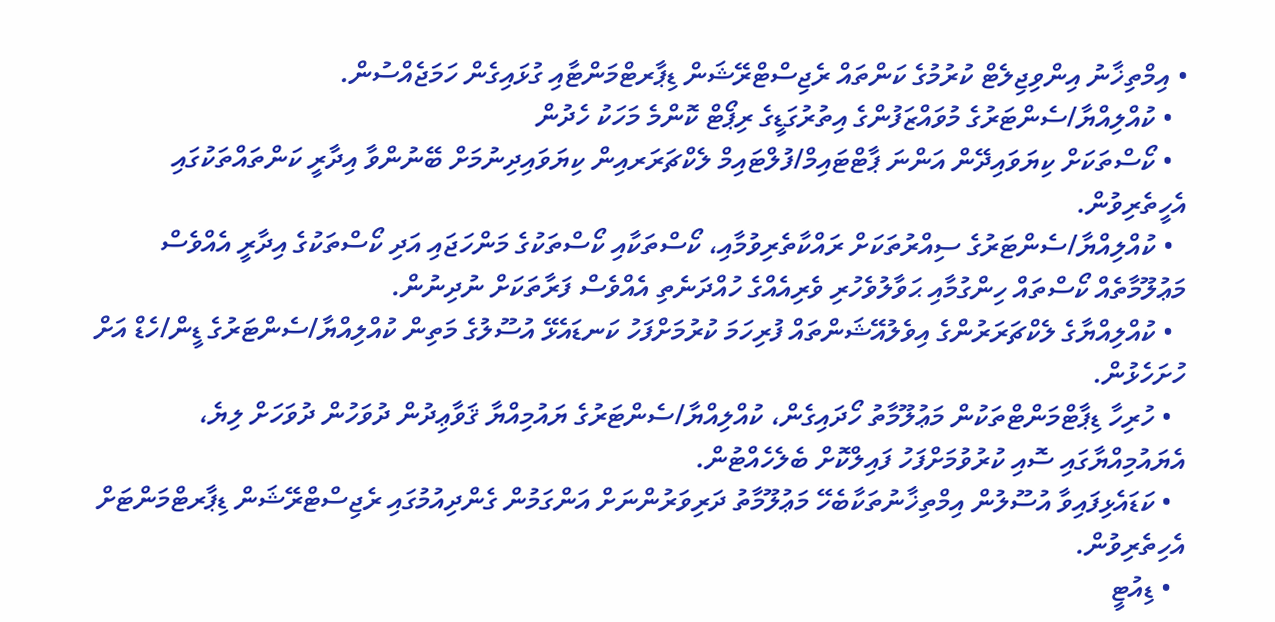• އިމްތިޚާނު އިންވިޖިލެޓް ކުރުމުގެ ކަންތައް ރެޖިސްޓްރޭޝަން ޑިޕާރޓްމަންޓާއި ގުޅައިގެން ހަމަޖެއްސުން.
  • ކުއްލިއްޔާ/ސެންޓަރުގެ މުވައްޒަފުންގެ އިތުރުގަޑީގެ ރިޕޯޓް ކޮންމެ މަހަކު ހެދުން
  • ކޯސްތަކަށް ކިޔަވައިދޭން އަންނަ ޕާޓްޓައިމް/ފުލްޓައިމް ލެކްޗަރަރއިން ކިޔަވައިދިނުމަށް ބޭނުންވާ އިދާރީ ކަންތައްތަކުގައި އެހީތެރިވުން.
  • ކުއްލިއްޔާ/ސެންޓަރުގެ ސިއްރުތަކަށް ރައްކާތެރިވުމާއި، ކޯސްތަކާއި ކޯސްތަކުގެ މަންހަޖައި އަދި ކޯސްތަކުގެ އިދާރީ އެއްވެސް މަޢުލޫމާތެއް ކޯސްތައް ހިންގުމާއި ޙަވާލުވެހުރި ވެރިއެއްގެ ހުއްދަނެތި އެއްވެސް ފަރާތަކަށް ނުދިނުން.
  • ކުއްލިއްޔާގެ ލެކްޗަރަރުންގެ އިވެލުއޭޝަންތައް ފުރިހަމަ ކުރުމަށްފަހު ކަނޑައެޅޭ އުސޫލުގެ މަތިން ކުއްލިއްޔާ/ސެންޓަރުގެ ޑީން/ހެޑް އަށް ހުށަހެޅުން.
  • ހުރިހާ ޑިޕާޓްމަންޓްތަކުން މަޢުލޫމާތު ހޯދައިގެން، ކުއްލިއްޔާ/ސެންޓަރުގެ ޔައުމިއްޔާ ޤަވާޢިދުން ދުވަހުން ދުވަހަށް ލިޔެ، އެޔައުމިއްޔާގައި ސޮއި ކުރުވުމަށްފަހު ފައިލްކޮށް ބެލެހެއްޓުން.
  • ކަޑައެޅިފައިވާ އުސޫލުން އިމްތިޚާނުތަކާބެހޭ މަޢުލޫމާތު ދަރިވަރުންނަށް އަންގަމުން ގެންދިއުމުގައި ރެޖިސްޓްރޭޝަން ޑިޕާރޓްމަންޓަށް އެހިތެރިވުން.
  • ޑިއުޓީ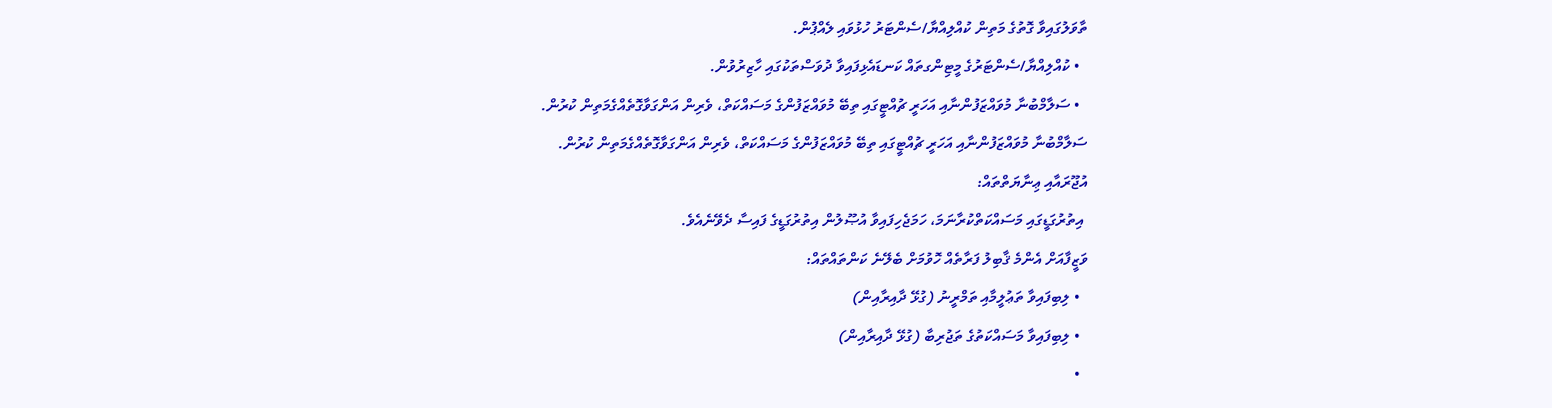ތާވަލުގައިވާ ގޮތުގެ މަތިން ކުއްލިއްޔާ/ސެންޓަރު ހުޅުވައި ލެއްޕުން.
  • ކުއްލިއްޔާ/ސެންޓަރުގެ މީޓިންގތައް ކަނޑައެޅިފައިވާ ދުވަސްތަކުގައި ހާޒިރުވުން.
  • ސަލާމްބުނާ މުވައްޒަފުންނާއި އަހަރީ ޗުއްޓީގައި ތިބޭ މުވައްޒަފުންގެ މަސައްކަތް، ވެރިން އަންގަވާގޮތެއްގެމަތިން ކުރުން.
ސަލާމްބުނާ މުވައްޒަފުންނާއި އަހަރީ ޗުއްޓީގައި ތިބޭ މުވައްޒަފުންގެ މަސައްކަތް، ވެރިން އަންގަވާގޮތެއްގެމަތިން ކުރުން.
އުޖޫރައާއި ޢިނާޔަތްތައް:
 އިތުރުގަޑީގައި މަސައްކަތްކުރާނަމަ، ހަމަޖެހިފައިވާ އުޞޫލުން އިތުރުގަޑީގެ ފައިސާ ދެވޭނެއެވެ.
ވަޒީފާއަށް އެންމެ ޤާބިލު ފަރާތެއް ހޮވުމަށް ބެލޭނެ ކަންތައްތައް:
  • ލިބިފައިވާ ތަޢުލީމާއި ތަމްރީނު (ގުޅޭ ދާއިރާއިން)
  • ލިބިފައިވާ މަސައްކަތުގެ ތަޖުރިބާ (ގުޅޭ ދާއިރާއިން)
  •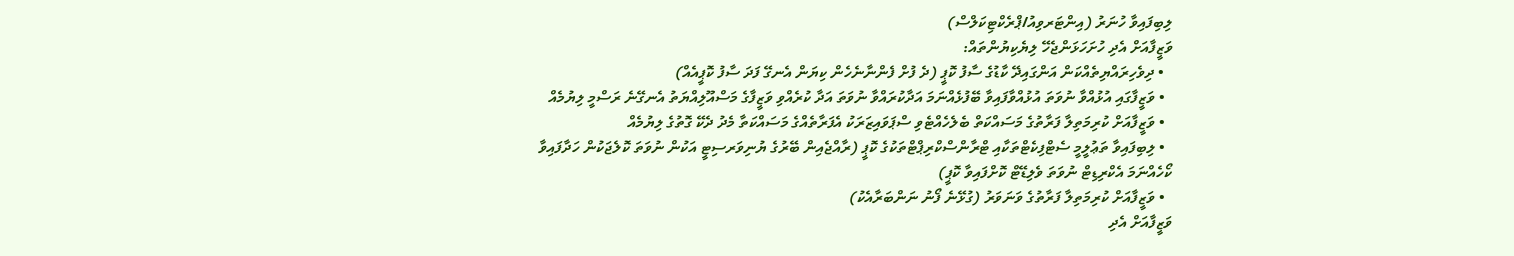ލިބިފައިވާ ހުނަރު (އިންޓަރވިއު/ޕްރެކްޓިކަލްސް)
ވަޒީފާއަށް އެދި ހުށަހަޅަންޖެހޭ ލިޔެކިޔުންތައް:
  • ދިވެހިރައްޔިތެއްކަން އަންގައިދޭ ކާޑުގެ ސާފު ކޮޕީ (ދެ ފުށް ފެންނާނެހެން ކިޔަން އެނގޭ ފަދަ ސާފު ކޮޕީއެއް)
  • ވަޒީފާގައި އުޅުއްވާ ނުވަތަ އުޅުއްވާފައިވާ ބޭފުޅެއްނަމަ އަދާކުރައްވާ ނުވަތަ އަދާ ކުރެއްވި ވަޒީފާގެ މަސްއޫލިއްޔަތު އެނގޭނެ ރަސްމީ ލިޔުމެއް
  • ވަޒީފާއަށް ކުރިމަތިލާ ފަރާތުގެ މަސައްކަތް ބެލެހެއްޓެވި ސްޕަވައިޒަރަކު އެފަރާތެއްގެ މަސައްކަތާ މެދު ދެކޭ ގޮތުގެ ލިޔުމެއް
  • ލިބިފައިވާ ތަޢުލީމީ ސެޓްފިކެޓްތަކާއި ޓްރާންސްކްރިޕްޓްތަކުގެ ކޮޕީ (ރާއްޖެއިން ބޭރުގެ ޔުނިވަރސިޓީ އަކުން ނުވަތަ ކޮލެޖަކުން ހަދާފައިވާ ކޯހެއްނަމަ އެކްރިޑިޓް ނުވަތަ ވެލިޑޭޓް ކޮށްފައިވާ ކޮޕީ)
  • ވަޒީފާއަށް ކުރިމަތިލާ ފަރާތުގެ ވަނަވަރު (ގުޅޭނެ ފޯނު ނަންބަރާއެކު)
ވަޒީފާއަށް އެދި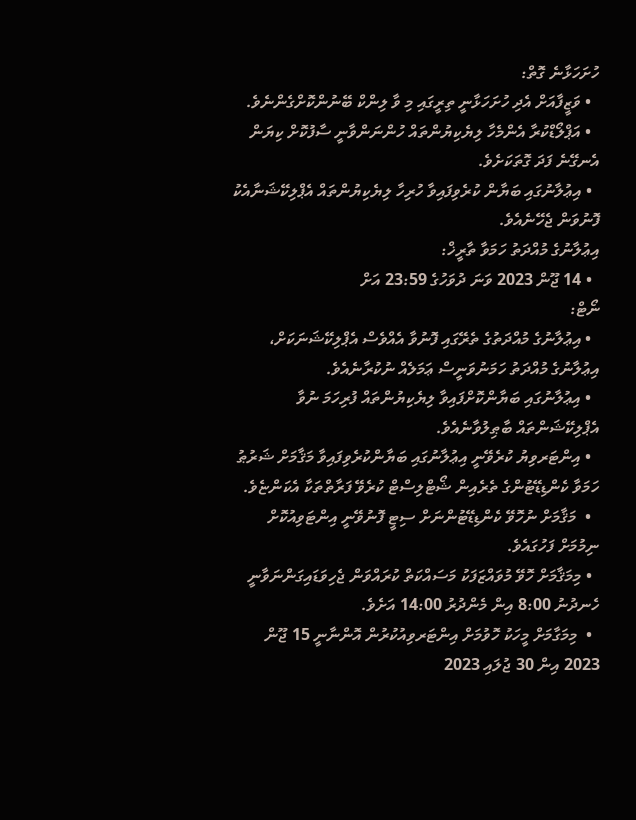ހުށަހަޅާނެ ގޮތް:
  • ވަޒީފާއަށް އެދި ހުށަހަޅާނީ ތިރީގައި މި ވާ ލިންކް ބޭނުންކޮށްގެންނެވެ.
  • އަޕްލޯޑްކުރާ އެންމެހާ ލިޔެކިޔުންތައް ހުންނަންވާނީ ސާފުކޮށް ކިޔަން އެނގޭނެ ފަދަ ގޮތަކަށެވެ.
  • އިޢުލާނުގައި ބަޔާން ކުރެވިފައިވާ ހުރިހާ ލިޔެކިޔުންތައް އެޕްލިކޭޝަނާއެކު ފޮނުވަން ޖެހޭނެއެވެ.
އިޢުލާނުގެ މުއްދަތު ހަމަވާ ތާރީޚް:
  • 14 ޖޫން 2023 ވަނަ ދުވަހުގެ 23:59 އަށް
ނޯޓް:
  • އިޢުލާނުގެ މުއްދަތުގެ ތެރޭގައި ފޮނުވާ އެއްވެސް އެޕްލިކޭޝަނަކަށް، އިޢުލާނުގެ މުއްދަތު ހަމަނުވަނީސް ޢަމަލެއް ނުކުރާނެއެވެ.
  • އިޢުލާނުގައި ބަޔާންކޮށްފައިވާ ލިޔެކިޔުންތައް ފުރިހަމަ ނުވާ އެޕްލިކޭޝަންތައް ބާޠިލުވާނެއެވެ.
  • އިންޓަރވިޔު ކުރެވޭނީ އިޢުލާނުގައި ބަޔާންކުރެވިފައިވާ މަޤާމަށް ޝަރުޠު ހަމަވާ ކެންޑިޑޭޓުންގެ ތެރެއިން ޝޯޓްލިސްޓް ކުރެވޭ ފަރާތްތަކާ އެކަންޏެވެ.
  •  މަޤާމަށް ނުހޮވޭ ކެންޑިޑޭޓުންނަށް ސިޓީ ފޮނުވޭނީ އިންޓަވިއުކޮށް ނިމުމަށް ފަހުގައެވެ.
  • މިމަޤާމަށް ހޮވޭ މުވައްޒަފަކު މަސައްކަތް ކުރައްވަން ޖެހިވަޑައިގަންނަވާނީ ހެނދުނު 8:00 އިން މެންދުރު 14:00 އަށެވެ.
  •  މިމަގާމަށް މީހަކު ހޮވުމަށް އިންޓަރވިއުކުރުން އޮންނާނީ 15 ޖޫން 2023 އިން 30 ޖުލައި 2023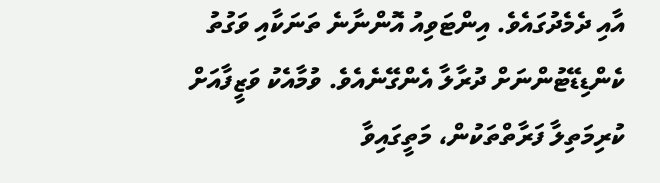އާއި ދެމެދުގައެވެ. އިންޓަވިއު އޮންނާނެ ތަނަކާއި ވަގުތު ކެންޑިޑޭޓުންނަށް ދުރާލާ އެންގޭނެއެވެ. ވުމާއެކު ވަޒީފާއަށް ކުރިމަތިލާ ފަރާތްތަކުން، މަތީގައިވާ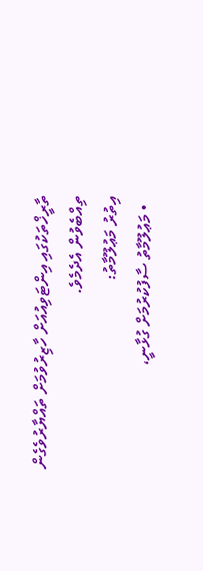ތާރީޚްތަކުގައި އިންޓަވިއުއަށް ހާޒިރުވުމަށް ތައްޔާރުވެގެން ތިއްބެވުން އެދެމެވެ.
އިތުރު މަޢުލޫމާތު:
  • މަޢުލޫމާތު ސާފުކުރުމަށް ގުޅާނީ،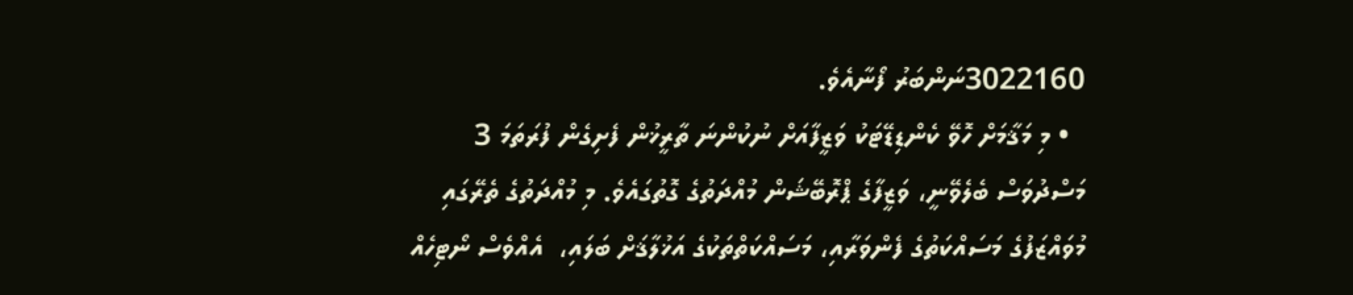3022160ނަންބަރު ފޯނާއެވެ.
  • މި މަޤާމަށް ހޮވޭ ކެންޑިޑޭޓަކު ވަޒީފާއަށް ނުކުންނަ ތާރީޚުން ފެށިގެން ފުރަތަމަ 3 މަސްދުވަސް ބެލެވޭނީ، ވަޒީފާގެ ޕްރޮބޭޝަން މުއްދަތުގެ ގޮތުގައެވެ. މި މުއްދަތުގެ ތެރޭގައި މުވައްޒަފުގެ މަސައްކަތުގެ ފެންވަރާއި، މަސައްކަތްތަކުގެ އަޚުލާޤަށް ބަލައި،  އެއްވެސް ނޯޓިހެއް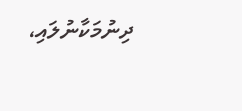ދިނުމަކާނުލައި،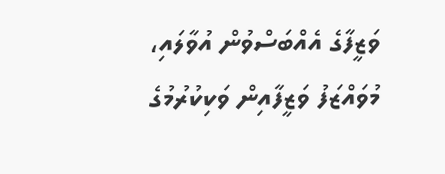ވަޒީފާގެ އެއްބަސްވުން އުވާލައި، މުވައްޒަފު ވަޒީފާއިން ވަކިކުރުމުގެ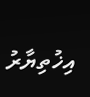އިޚުތިޔާރު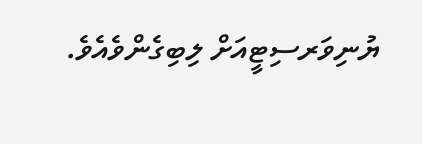ޔުނިވަރސިޓީއަށް ލިބިގެންވެއެވެ.